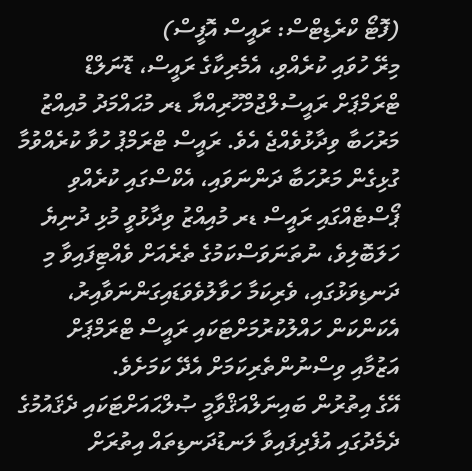(ފޮޓޯ ކްރެޑިޓްސް: ރައީސް އޮފީސް)
މިރޭ ހުވައި ކުރެއްވި، އެމެރިކާގެ ރައީސް، ޑޮނަލްޑް ޓްރަމްޕަށް ރައީސުލްޖުމްހޫރިއްޔާ ޑރ މުޙައްމަދު މުއިއްޒު މަރުހަބާ ވިދާޅުވެއްޖެ އެވެ. ރައީސް ޓްރަމްޕު ހުވާ ކުރެއްވުމާ ގުޅިގެން މަރުހަބާ ދަންނަވައި، އެކްސްގައި ކުރެއްވި ޕޯސްޓެއްގައި ރައީސް ޑރ މުއިއްޒު ވިދާޅުވީ މުޅި ދުނިޔެ ހަލަބޮލިވެ، ނުތަނަވަސްކަމުގެ ތެރެއަށް ވެއްޓިފައިވާ މި ދަނޑިވަޅުގައި، ވެރިކަމާ ހަވާލުވެވަޑައިގަންނަވާއިރު، އެކަންކަން ހައްލުކުރުމަށްޓަކައި ރައީސް ޓްރަމްޕަށް އަޒުމާއި ވިސްނުންތެރިކަމަށް އެދޭ ކަމަށެވެ.
އޭގެ އިތުރުން ބައިނަލްއަޤްވާމީ ޞުލްޙައަށްޓަކައި ދެޤައުމުގެ ދެމެދުގައި އުފެދިފައިވާ ލަނޑުދަނޑިތައް އިތުރަށް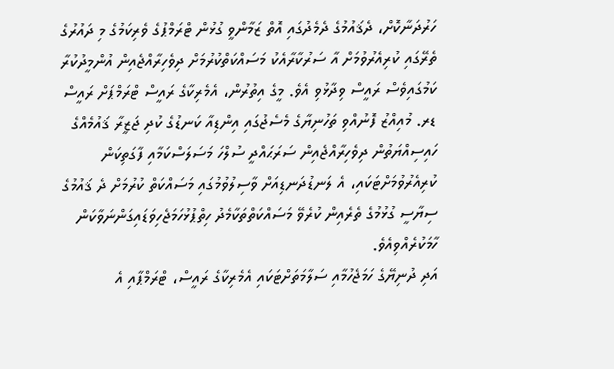ހަރުދަނާކޮށް، ދެޤައުމުގެ ދެމެދުގައި އޮތް ޒަމާންވީ ގުޅުން ޓްރަމްޕުގެ ވެރިކަމުގެ މި ދައުރުގެ ތެރޭގައި ކުރިއެރުވުމަށް އާ ސަރުކާރާއެކު މަސައްކަތްކުރުމަށް ދިވެހިރާއްޖެއިން އުންމީދުކުރާ ކަމުގައިވެސް ރައީސް ވިދާޅުވި އެވެ. މީގެ އިތުރުން، އެމެރިކާގެ ރައީސް ޓްރަމްޕަށް ރައީސް ޑރ. މުއިއްޒު ފޮނުއްވި ތަހުނިޔާގެ މެސެޖުގައި އިންޑިއާ ކަނޑުގެ ކުދި ޖަޒީރާ ޤައުމެއްގެ ހައިސިއްޔަތުން ދިވެހިރާއްޖެއިން ސަރަޙައްދީ ސުލްހަ މަސަލަސްކަމާއި ފާގަތިކަން ކުރިއެރުވުމަށްޓަކައި، އެ ލަނޑުދަނޑިއަށް ވާސިލުވުމުގައި މަސައްކަތް ކުރުމަށް ދެ ޤައުމުގެ ސިޔާސީ ގުޅުމުގެ ތެރެއިން ކުރެވޭ މަސައްކަތްތަކާމެދު ހިތްޕުޅުހަމަޖެހިވަޑައިގަންނަވާކަން ހާމަކުރެއްވިއެވެ.
އަދި ދުނިޔޭގެ ހަމަޖެހުމާއި ސަލާމަތަށްޓަކައި އެމެރިކާގެ ރައީސް، ޓްރަމްޕާއި އެ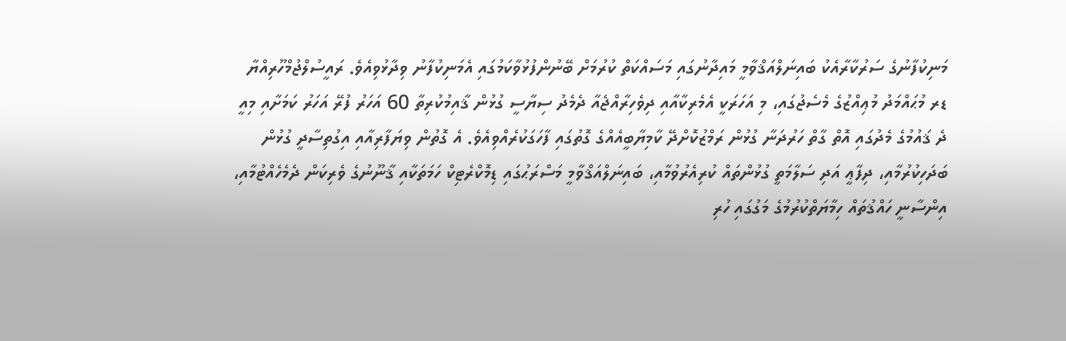މަނިކުފާނުގެ ސަރުކާރާއެކު ބައިނަލްއަޤްވާމީ މައިދާނުގައި މަސައްކަތް ކުރުމަށް ބޭނުންފުޅުވާކަމުގައި އެމަނިކުފާނު ވިދާޅުވިއެވެ. ރައީސުލްޖުމްހޫރިއްޔާ ޑރ މުޙައްމަދު މުޢިއްޒުގެ މެސެޖުގައި، މި އަހަރަކީ އެމެރިކާއާއި ދިވެހިރާއްޖެއާ ދެމެދު ސިޔާސީ ގުޅުން ޤާއިމުކުރިތާ 60 އަހަރު ފުރޭ އަހަރު ކަމަށާއި މިއީ ދެ ޤައުމުގެ މެދުގައި އޮތް ގާތް ހަރުދަނާ ގުޅުން ރަމްޒުކޮށްދޭ ކާމިޔާބީއެއްގެ ގޮތުގައި ފާހަގަކުރެއްވިއެވެ. އެ ގޮތުން ވިޔަފާރިއާއި އިގުތިސާދީ ގުޅުން ބަދަހިކުރުމާއި، ދިފާޢީ އަދި ސަލާމަތީ ގުޅުންތައް ކުރިއެރުވުމާއި، ބައިނަލްއަޤްވާމީ މަސްރަޙުގައި ޑިމޮކްރެޓިކް ހަމަތަކާއި ޤާނޫނުގެ ވެރިކަން ދެމެހެއްޓުމާއި، އިންސާނީ ހައްޤުތައް ހިމާޔަތްކުރުމުގެ މަގުގައި ހުރި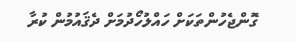ގޮންޖެހުންތަކަށް ހައްލުހޯދުމަށް ދެޤައުމުން ކުރާ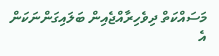މަސައްކަތް ދިވެހިރާއްޖެއިން ބަލައިގަންނަކަން އެ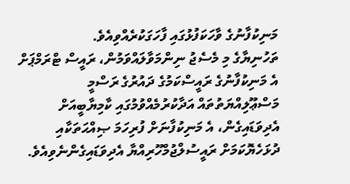މަނިކުފާނުގެ ވާހަކަފުޅުގައި ފާހަގަކުރެއްވިއެވެ.
ތަހުނިޔާގެ މި މެސެޖު ނިންމަވާލައްވަމުން، ރައީސް ޓްރަމްޕަށް އެ މަނިކުފާނުގެ ރައީސްކަމުގެ ދައުރުގެ ރަސްމީ މަސްޢޫލިއްޔަތުތައް އަދާކުރުމެއްވުމުގައި ކާމިޔާބީއަށް އެދިވަޑައިގެން، އެ މަނިކުފާނަށް ފުރިހަމަ ޞިއްޙަތަކާއި ދުޅަހެޔޮކަމަށް ރައީސުލްޖުމްހޫރިއްޔާ އެދިވަޑައިގެންނެވިއެވެ.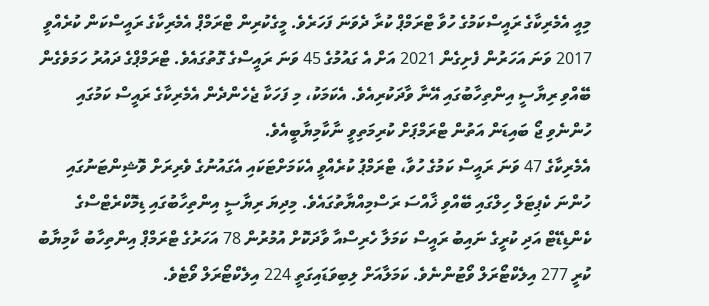މިއީ އެމެރިކާގެ ރައީސްކަމުގެ ހުވާ ޓްރަމްޕް ކުރާ ދެވަނަ ފަހަރެވެ. މީގެކުރިން ޓްރަމްޕް އެމެރިކާގެ ރައީސްކަން ކުރެއްވީ 2017 ވަނަ އަހަރުން ފެށިގެން 2021 އަށް އެ ގައުމުގެ 45 ވަނަ ރައީސްގެ ގޮތުގައެވެ. ޓްރަމްޕްގެ ދައުރު ހަމަވެގެން ބޭއްވި ރިޔާސީ އިންތިހާބުގައި އޭނާ ވާދަކުރިއެވެ. އެކަމަކު، މި ފަހަކާ ޖެހެންދެން އެމެރިކާގެ ރައީސް ކަމުގައި ހުންނެވި ޖޯ ބައިޑަން އަތުން ޓްރަމްޕަށް ކުރިމަތިވީ ނާކާމިޔާބީއެވެ.
އެމެރިކާގެ 47 ވަނަ ރައީސް ކަމުގެ ހުވާ، ޓްރަމްޕު ކުރެއްވީ އެކަމަށްޓަކައި އެގައުނުގެ ވެރިރަށް ވޮޝިންޓަނުގައި ހުންނަ ކެޕިޓަލް ހިލްގައި ބޭއްވި ޚާއްސަ ރަސްމިއްޔާތުގައެވެ. މިދިޔަ ރިޔާސީ އިންތިހާބުގައި ޑިމޮކްރެޓްސްގެ ކެންޑިޑޭޓް އަދި ކުރީގެ ނައިބު ރައީސް ކަމަލާ ހެރިސްއާ ވާދަކޮށް އުމުރުން 78 އަހަރުގެ ޓްރަމްޕް އިންތިހާބު ކާމިޔާބު ކުރީ 277 އިލެކްޓޯރަލް ވޯޓުންނެވެ. ކަމަލާއަށް ލިބިވަޑައިގަތީ 224 އިލެކްޓޯރަލް ވޯޓެވެ.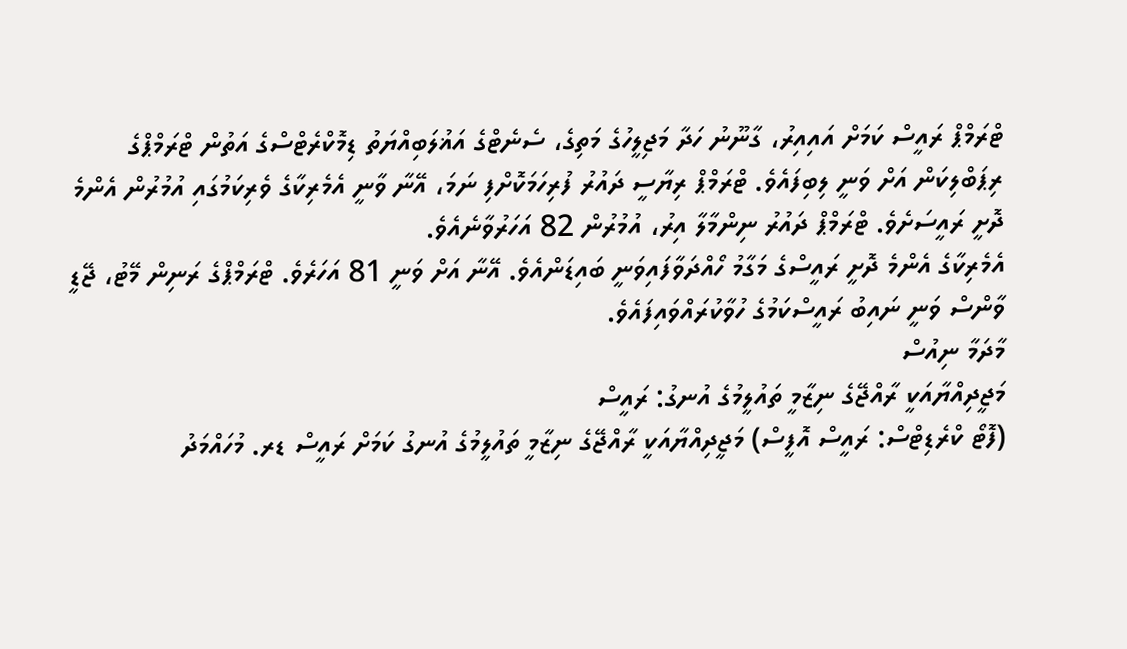ޓްރަމްޕް ރައީސް ކަމަށް އައިއިރު، ގާނޫނު ހަދާ މަޖިލީހުގެ މަތިގެ، ސެނެޓްގެ އަޣުލަބިއްޔަތު ޑިމޮކްރެޓްސްގެ އަތުން ޓްރަމްޕްގެ ރިޕަބްލިކަން އަށް ވަނީ ލިބިފައެވެ. ޓްރަމްޕް ރިޔާސީ ދައުރު ފުރިހަމަކޮށްފި ނަމަ، އޭނާ ވާނީ އެމެރިކާގެ ވެރިކަމުގައި އުމުރުން އެންމެ ދޮށީ ރައީސަށެވެ. ޓްރަމްޕް ދައުރު ނިންމާލާ އިރު، އުމުރުން 82 އަހަރުވާނެއެވެ.
އެމެރިކާގެ އެންމެ ދޮށީ ރައީސްގެ މަގާމު ހޯއްދަވާފައިވަނީ ބައިޑަންއެވެ. އޭނާ އަށް ވަނީ 81 އަހަރެވެ. ޓްރަމްޕްގެ ރަނިން މޭޓު، ޖޭޑީ ވާންސް ވަނީ ނައިބު ރައީސްކަމުގެ ހުވާކުރައްވައިފައެވެ.
މާދަމާ ނިއުސް
މަޖީދިއްޔާއަކީ ރާއްޖޭގެ ނިޒާމީ ތައުލީމުގެ އުނގު: ރައީސް
(ފޮޓޯ ކްރެޑިޓްސް: ރައީސް އޮފީސް) މަޖީދިއްޔާއަކީ ރާއްޖޭގެ ނިޒާމީ ތައުލީމުގެ އުނގު ކަމަށް ރައީސް ޑރ. މުހައްމަދު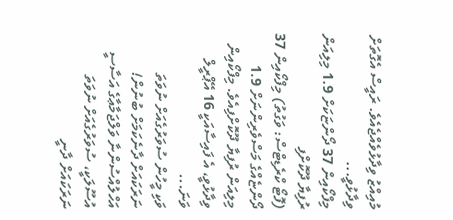މުއިއްޒު ވިދާޅުވެއްޖެއެވެ. ރައީސް އެގޮތަށް ވިދާޅުވީ...
މިފްކޯއިން 37 ދޯންޏަކަށް 1.9 މިލިއަން ރުފިޔާ ދޫކޮށްފި
(ފޮޓޯ ކްރެޑިޓްސް: ވަގުތު) މިފްކޯއިން 37 ދޯންޏެއްގެ މަސްވެރިންނަށް 1.9 މިލިއަން ރުފިޔާ ދޫކޮށްފިއެވެ. މިފްކޯއިން ވިދާޅުވީ، އެ ފައިސާއަކީ 16 އޭޕްރީލް ވަނަ...
ވަކި މީހުން ސުވަރުގެއަށް ނުވަތަ ނަރަކައަށް ދާނެކަމަށް ބުނުން!
އަހްލުއްސުންނާ ވަލްޖަމާޢާގެ އަސާސީ އުސޫލަކީ، ސުވަރުގެއަށް ނުވަތަ ނަރަކައަށް ދާނީ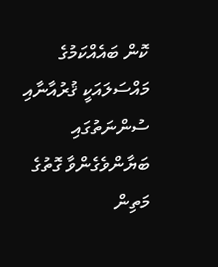ކޮން ބައެއްކަމުގެ މައްސަލައަކީ ޤުރުއާނާއި ސުންނަތުގައި ބަޔާންވެގެންވާ ގޮތުގެ މަތިން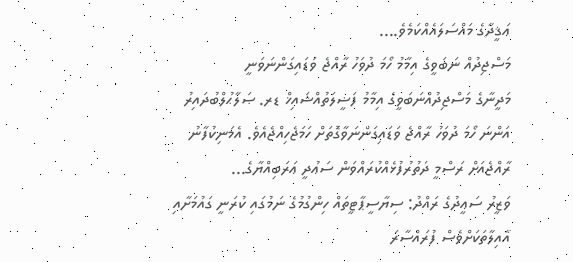ޢަޤީދާގެ މައްސަލައެއްކަމެވެ....
މަސްޖިދުއް ނަބަވީގެ އިމާމު ހޯމަ ދުވަހު ރާއްޖެ ވަޑައިގަންނަވަނީ
މަދީނާގެ މަސްޖިދުއްނަބަވީގެ އިމާމު ފަޟީލަތުއްޝައިޚް ޑރ. ޞަލާޙުލްބުދައިރު އަންނަ ހޯމަ ދުވަހު ރާއްޖެ ވަޑައިގަންނަވާގޮތަށް ހަމަޖެހިއްޖެއެވެ. އެމަނިކުފާނު ރާއްޖެއަށް ރަސްމީ ދަތުރުފުޅެއްކުރައްވަން ސަޢުދީ ޢަރަބިއްޔާގެ...
ވަޒީރު ސަޢީދުގެ ރައްދު: ސިޔާސީޕާޓީތައް ހިންގުމުގެ ނަމުގައި ކުރަނީ ގައުމަށާއި އާއިލާތަކަށްވެސް ފުރައްސާރަ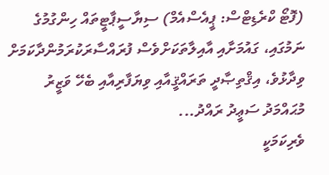(ފޮޓޯ ކްރެޑިޓްސް: ޕީއެސްއެމް) ސިޔާސީޕާޓީތައް ހިންގުމުގެ ނަމުގައި، ގައުމަށާއި އާއިލާތަކަށްވެސް ފުރައްސާރަކުރަމުންދާކަމަށް ވިދާޅުވެ، އިޤްތިޞާދީ ތަރައްޤީއާއި ވިޔަފާރިއާއި ބެހޭ ވަޒީރު މުޙައްމަދު ސަޢީދު ރައްދު...
ވެރިކަމަކީ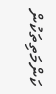ކަންމަތިތަކުން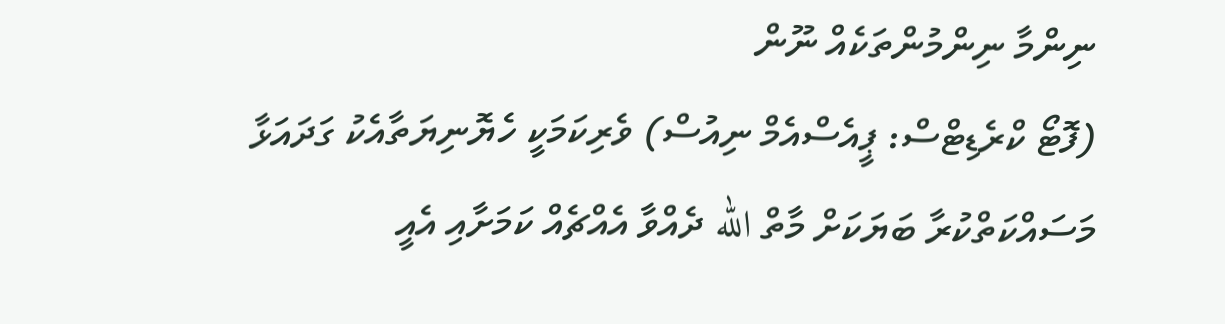ނިންމާ ނިންމުންތަކެއް ނޫން
(ފޮޓޯ ކްރެޑިޓްސް: ޕީއެސްއެމް ނިއުސް) ވެރިކަމަކީ ހެޔޮނިޔަތާއެކު ގަދައަޅާ މަސައްކަތްކުރާ ބަޔަކަށް މާތް الله ދެއްވާ އެއްޗެއް ކަމަށާއި އެއީ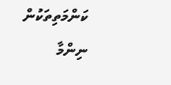ކަންމަތިތަކުން ނިންމާ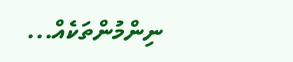ނިންމުންތަކެއް...